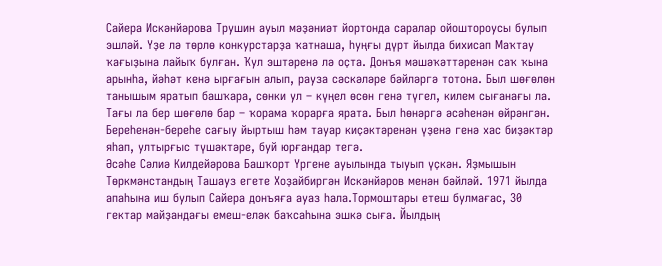Сайера Искәнйәрова Трушин ауыл мәҙәниәт йортонда саралар ойоштороусы булып эшләй. Үҙе лә төрлө конкурстарҙа ҡатнаша, һуңғы дүрт йылда бихисап Маҡтау ҡағыҙына лайыҡ булған. Ҡул эштәренә лә оҫта. Донъя мәшәҡәттәренән саҡ ҡына арынһа, йәһәт кенә ырғағын алып, рауза сәскәләре бәйләргә тотона. Был шөғөлөн танышым яратып башҡара, сөнки ул – күңел өсөн генә түгел, килем сығанағы ла. Тағы ла бер шөғөлө бар – ҡорама ҡорарға ярата. Был һөнәргә әсәһенән өйрәнгән. Береһенән-береһе сағыу йыртыш һәм тауар киҫәктәренән үҙенә генә хас биҙәктәр яһап, ултырғыс түшәктәре, буй юрғандар тегә.
Әсәһе Сәлиә Килдейәрова Башҡорт Үргене ауылында тыуып үҫкән. Яҙмышын Төркмәнстандың Ташауз егете Хоҙайбиргән Искәнйәров менән бәйләй. 1971 йылда апаһына иш булып Сайера донъяға ауаз һала.Тормоштары етеш булмағас, 30 гектар майҙандағы емеш-еләк баҡсаһына эшкә сыға. Йылдың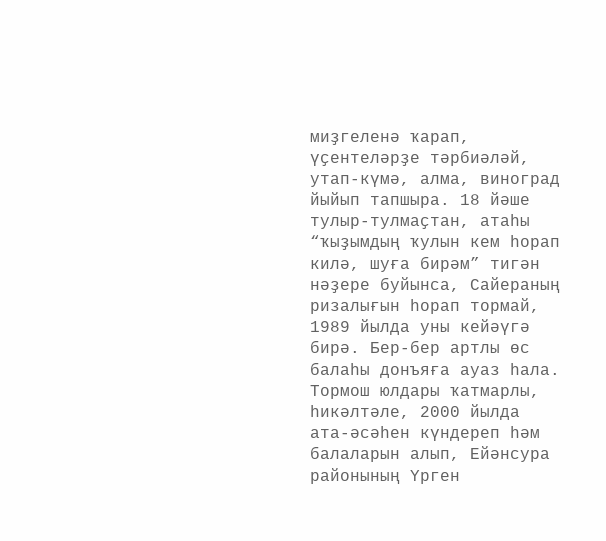миҙгеленә ҡарап, үҫентеләрҙе тәрбиәләй, утап-күмә, алма, виноград йыйып тапшыра. 18 йәше тулыр-тулмаҫтан, атаһы “ҡыҙымдың ҡулын кем һорап килә, шуға бирәм” тигән нәҙере буйынса, Сайераның ризалығын һорап тормай, 1989 йылда уны кейәүгә бирә. Бер-бер артлы өс балаһы донъяға ауаз һала.
Тормош юлдары ҡатмарлы, һикәлтәле, 2000 йылда ата-әсәһен күндереп һәм балаларын алып, Ейәнсура районының Үрген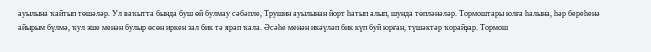ауылына ҡайтып төшәләр. Ул ваҡытта бында буш өй булмау сәбәпле, Трушин ауылынан йорт һатып алып, шунда төпләнәләр. Тормоштары юлға һалына, һәр береһенә айырым бүлмә, ҡул эше менән булыр өсөн иркен зал бик тә ярап ҡала. Әсәһе менән икәүләп бик күп буй юрған, түшәктәр ҡорайҙар. Тормош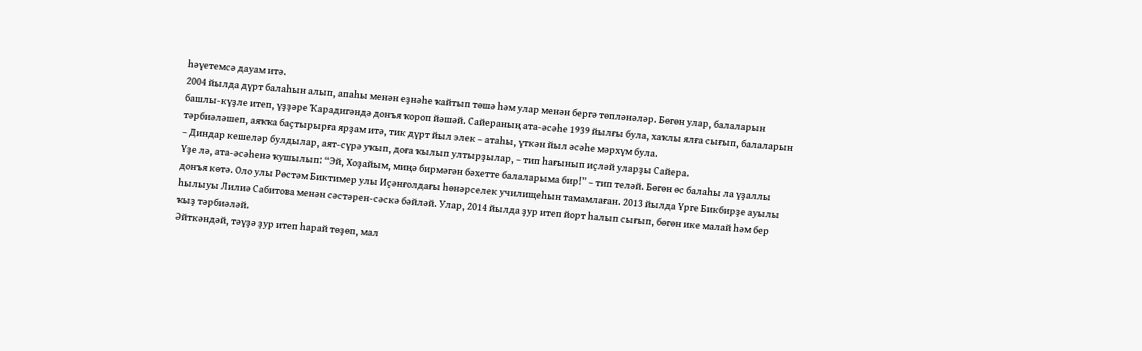һәүетемсә дауам итә.
2004 йылда дүрт балаһын алып, апаһы менән еҙнәһе ҡайтып төшә һәм улар менән бергә төпләнәләр. Бөгөн улар, балаларын башлы-күҙле итеп, үҙҙәре Ҡарадигәндә донъя ҡороп йәшәй. Сайераның ата-әсәһе 1939 йылғы була, хаҡлы ялға сығып, балаларын тәрбиәләшеп, аяҡҡа баҫтырырға ярҙам итә, тик дүрт йыл элек – атаһы, үткән йыл әсәһе мәрхүм була.
– Диндар кешеләр булдылар, аят-сүрә уҡып, доға ҡылып ултырҙылар, – тип һағынып иҫләй уларҙы Сайера.
Үҙе лә, ата-әсәһенә ҡушылып: “Эй, Хоҙайым, миңә бирмәгән бәхетте балаларыма бир!” – тип теләй. Бөгөн өс балаһы ла үҙаллы донъя көтә. Оло улы Рөстәм Биктимер улы Иҫәнғолдағы һөнәрселек училищеһын тамамлаған. 2013 йылда Үрге Бикбирҙе ауылы һылыуы Лилиә Сабитова менән сәстәрен-сәскә бәйләй. Улар, 2014 йылда ҙур итеп йорт һалып сығып, бөгөн ике малай һәм бер ҡыҙ тәрбиәләй.
Әйткәндәй, тәүҙә ҙур итеп һарай төҙөп, мал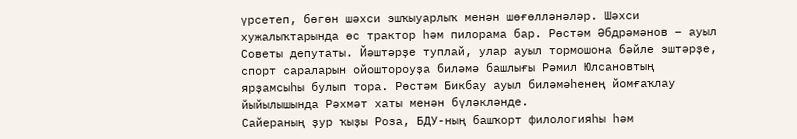үрсетеп, бөгөн шәхси эшҡыуарлыҡ менән шөғөлләнәләр. Шәхси хужалыҡтарында өс трактор һәм пилорама бар. Рөстәм Әбдрәмәнов – ауыл Советы депутаты. Йәштәрҙе туплай, улар ауыл тормошона бәйле эштәрҙе, спорт сараларын ойоштороуҙа биләмә башлығы Рәмил Юлсановтың ярҙамсыһы булып тора. Рөстәм Бикбау ауыл биләмәһенең йомғаҡлау йыйылышында Рәхмәт хаты менән бүләкләнде.
Сайераның ҙур ҡыҙы Роза, БДУ-ның башҡорт филологияһы һәм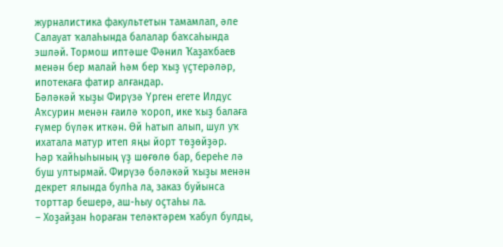журналистика факультетын тамамлап, әле Салауат ҡалаһында балалар баҡсаһында эшләй. Тормош иптәше Фәнил Ҡаҙаҡбаев менән бер малай һәм бер ҡыҙ үҫтерәләр, ипотекаға фатир алғандар.
Бәләкәй ҡыҙы Фирүзә Үрген егете Илдус Аҡсурин менән ғаилә ҡороп, ике ҡыҙ балаға ғүмер бүләк иткән. Өй һатып алып, шул уҡ ихатала матур итеп яңы йорт төҙөйҙәр.
Һәр ҡайһыһының үҙ шөғөлө бар, береһе лә буш ултырмай. Фирүзә бәләкәй ҡыҙы менән декрет ялында булһа ла, заказ буйынса торттар бешерә, аш-һыу оҫтаһы ла.
– Хоҙайҙан һораған теләктәрем ҡабул булды,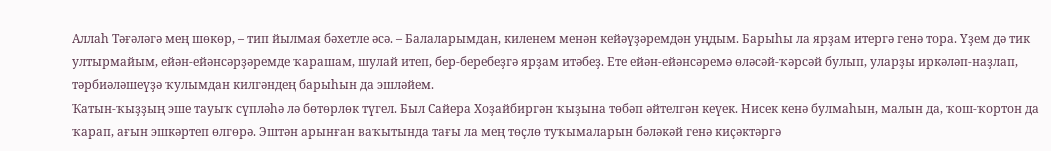Аллаһ Тәғәләгә мең шөкөр, – тип йылмая бәхетле әсә. – Балаларымдан, киленем менән кейәүҙәремдән уңдым. Барыһы ла ярҙам итергә генә тора. Үҙем дә тик ултырмайым, ейән-ейәнсәрҙәремде ҡарашам, шулай итеп, бер-беребеҙгә ярҙам итәбеҙ. Ете ейән-ейәнсәремә өләсәй-ҡәрсәй булып, уларҙы иркәләп-наҙлап, тәрбиәләшеүҙә ҡулымдан килгәндең барыһын да эшләйем.
Ҡатын-ҡыҙҙың эше тауыҡ сүпләһә лә бөтөрлөк түгел. Был Сайера Хоҙайбиргән ҡыҙына төбәп әйтелгән кеүек. Нисек кенә булмаһын, малын да, ҡош-ҡортон да ҡарап, ағын эшкәртеп өлгөрә. Эштән арынған ваҡытында тағы ла мең төҫлө туҡымаларын бәләкәй генә киҫәктәргә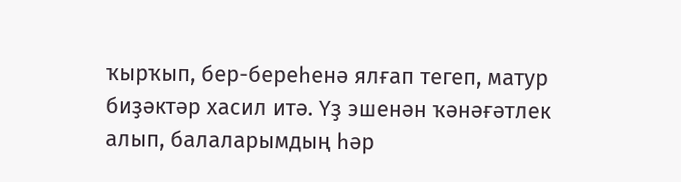ҡырҡып, бер-береһенә ялғап тегеп, матур биҙәктәр хасил итә. Үҙ эшенән ҡәнәғәтлек алып, балаларымдың һәр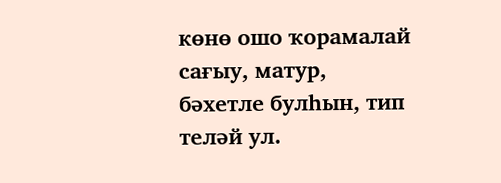көнө ошо ҡорамалай сағыу, матур, бәхетле булһын, тип теләй ул.